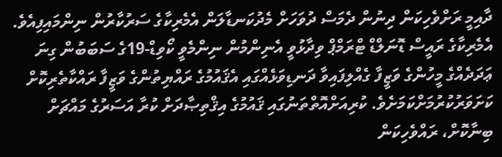ދާއިމީ ރަށްވެހިކަން ދިނުން ދެމަސް ދުވަހަށް މެދުކަނޑާލަން އެމެރިކާގެ ސަރުކާރުން ނިންމައިފިއެވެ.
އެމެރިކާގެ ރައީސް ޑޮނަލްޑް ޓްރަމްޕް ވިދާޅުވީ އެނިންމުން ނިންމެވީ ކޯވިޑް-19ގެ ސަބަބުން ގިނަ ޢަދަދެއްގެ މީހުންގެ ވަޒީފާ ގެއްލިފައިވާ ދަނޑިވަޅެއްގައި އެޤައުމުގެ ރައްޔިތުންގެ ވަޒީފާ ރައްކާތެރިކޮށް ކަށަވަރުކުރުމަށްކަމަށެވެ. ކުރިއަށްއޮތްތަނުގައި ޤައުމުގެ އިޤްތިޞާދަށް ކުރާ އަސަރުގެ މައްޗަށް ބިނާކޮށް، ރައްވެހިކަން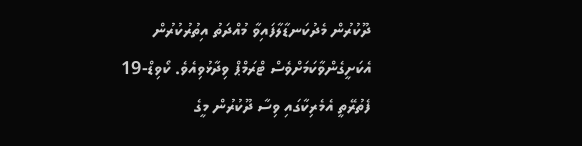ދޫކުރުން މެދުކަނޑާލާފައިވާ މުއްދަތު އިތުރުކުރުން އެކަށީގެންވާކަމަށްވެސް ޓްރަމްޕް ވިދާޅުވިއެވެ. ކޯވިޑް-19 ފެތުރޭތީ އެމެރިކާގައި ވިސާ ދޫކުރުން މީގެ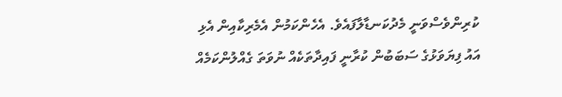ކުރިންވެސްވަނީ މެދުކަނޑާލާފައެވެ. އެހެންކަމުން އެމެރިކާއިން އެޅި އައު ފިޔަވަޅުގެ ސަބަބުން ކުރާނީ ފައިދާތަކެއް ނުވަތަ ގެއްލުންކަމެއް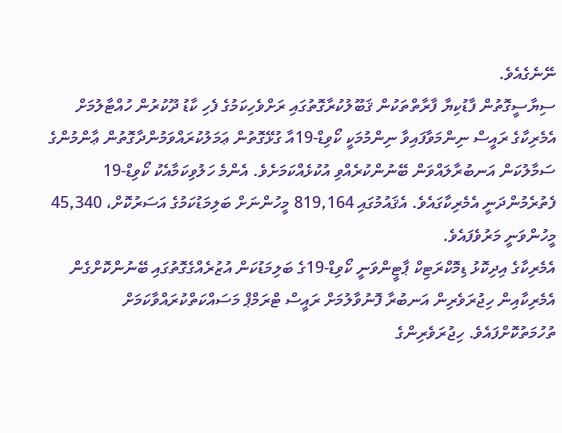ނޭނެގެއެވެ.
ސިޔާސީގޮތުން ފާޑުކިޔާ ފާރާތްތަކުން ޤަބޫލުކުރާގޮތުގައި ރަށްވެހިކަމުގެ ފެހި ކާޑު ދޫކުރުން ހުއްޓާލުމަށް އެމެރިކާގެ ރައީސް ނިންމަވާފައިވާ ނިންމުމަކީ ކޯވިޑް-19އާ ގުޅޭގޮތުން ޢަމަލުކުރައްވަމުންދާގޮތުން ޢާންމުންގެ ސަމާލުކަން އަނބުރާލައްވަން ބޭނުންކުރެއްވި އުކުޅެއްކަމަށެވެ. އެންމެ ހަލުވިކަމާއެކު ކޯވިޑް-19 ފެތުރެމުންދަނީ އެމެރިކާގައެވެ. އެޤައުމުގައި 819,164 މީހުންނަށް ބަލިމަޑުކަމުގެ އަސަރުކޮށް، 45,340 މީހުންވަނީ މަރުވެފައެވެ.
އެމެރިކާގެ އިދިކޮޅު ޑިމޮކްރަޓިކް ޕާޓީންވަނީ ކޯވިޑް-19ގެ ބަލިމަޑުކަން އުޒުރެއްގެގޮތުގައި ބޭނުންކޮށްގެން އެމެރިކާއިން ހިޖުރަވެރިން އަނބުރާ ފޮނުވާލުމަށް ރައީސް ޓްރަމްޕް މަސައްކަތްކުރައްވާކަމަށް ތުހުމަތުކޮށްފައެވެ. ހިޖުރަވެރިންގެ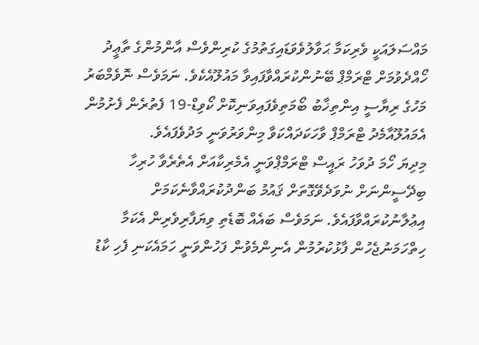މައްސަލައަކީ ވެރިކަމާ ޙަވާލުވެވަޑައިގަތުމުގެ ކުރިންވެސް އާންމުންގެ ތާޢީދު ހޯއްދެވުމަށް ޓްރަމްޕް ބޭނުންކުރައްވާފައިވާ މައުލޫއެކެވެ. ނަމަވެސް ނޮވެމްބަރު މަހުގެ ރިޔާސީ އިންތިޚާބު ބޯމަތިވެފައިވަނިކޮށް ކޯވިޑް-19 ފެތުރެން ފެށުމުން އެމައުލޫއާމެދު ޓްރަމްޕް ވާހަކަދައްކަވާ މިންވަރުވަނީ މަދުވެފައެވެ.
މިދިޔަ ހޯމަ ދުވަހު ރައީސް ޓްރަމްޕްވަނީ އެމެރިކާއަށް އެތެރެވާ ހުރިހާ ބިދޭސީންނަށް ނުވަދެވޭގޮތަށް ޤައުމު ބަންދުކުރައްވާނެކަމަށް އިޢުލާނުކުރައްވާފައެވެ. ނަމަވެސް ބައެއް ބޮޑެތި ވިޔަފާރިވެރިން އެކަމާ ހިތްހަމަނުޖެހުން ފާޅުކުރުމުން އެނިންމެވުން ފަހުންވަނީ ހަމައެކަނި ފެހި ކާޑު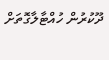ދޫކުރުން ހުއްޓާލާގޮތަށް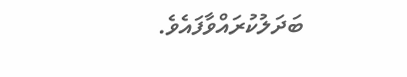ބަދަލުކުރައްވާފައެވެ.